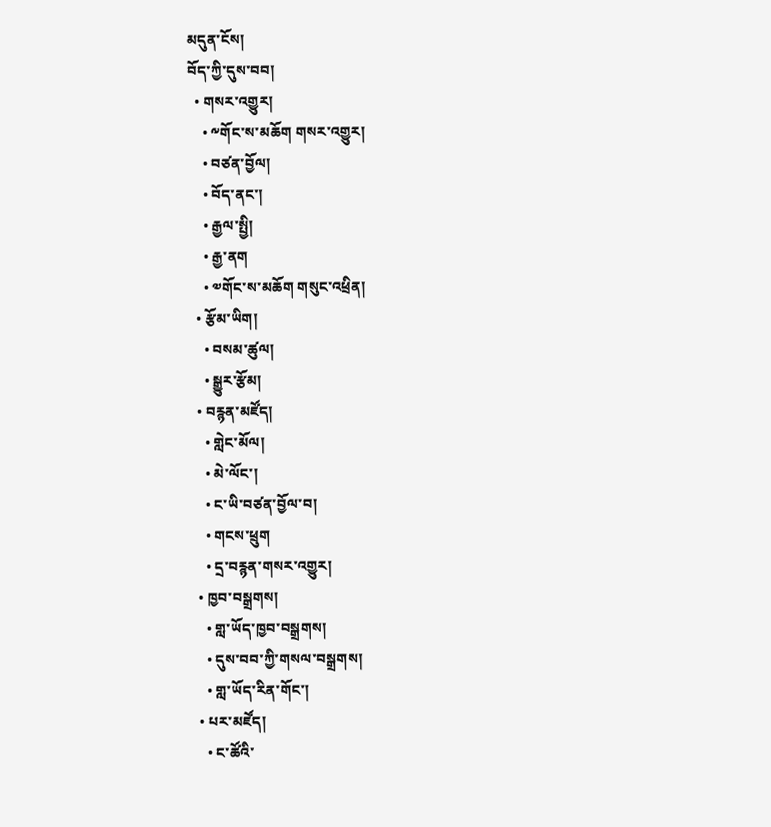མདུན་ངོས།
བོད་ཀྱི་དུས་བབ།
  • གསར་འགྱུར།
    • ༸གོང་ས་མཆོག གསར་འགྱུར།
    • བཙན་བྱོལ།
    • བོད་ནང་།
    • རྒྱལ་སྤྱི།
    • རྒྱ་ནག
    • ༧གོང་ས་མཆོག གསུང་འཕྲིན།
  • རྩོམ་ཡིག།
    • བསམ་ཚུལ།
    • སྒྱུར་རྩོམ།
  • བརྙན་མཛོད།
    • གླེང་མོལ།
    • མེ་ལོང་།
    • ང་ཡི་བཙན་བྱོལ་བ།
    • གངས་ཕྲུག
    • དྲ་བརྙན་གསར་འགྱུར།
  • ཁྱབ་བསྒྲགས།
    • གླ་ཡོད་ཁྱབ་བསྒྲགས།
    • དུས་བབ་ཀྱི་གསལ་བསྒྲགས།
    • གླ་ཡོད་རིན་གོང་།
  • པར་མཛོད།
    • ང་ཚོའི་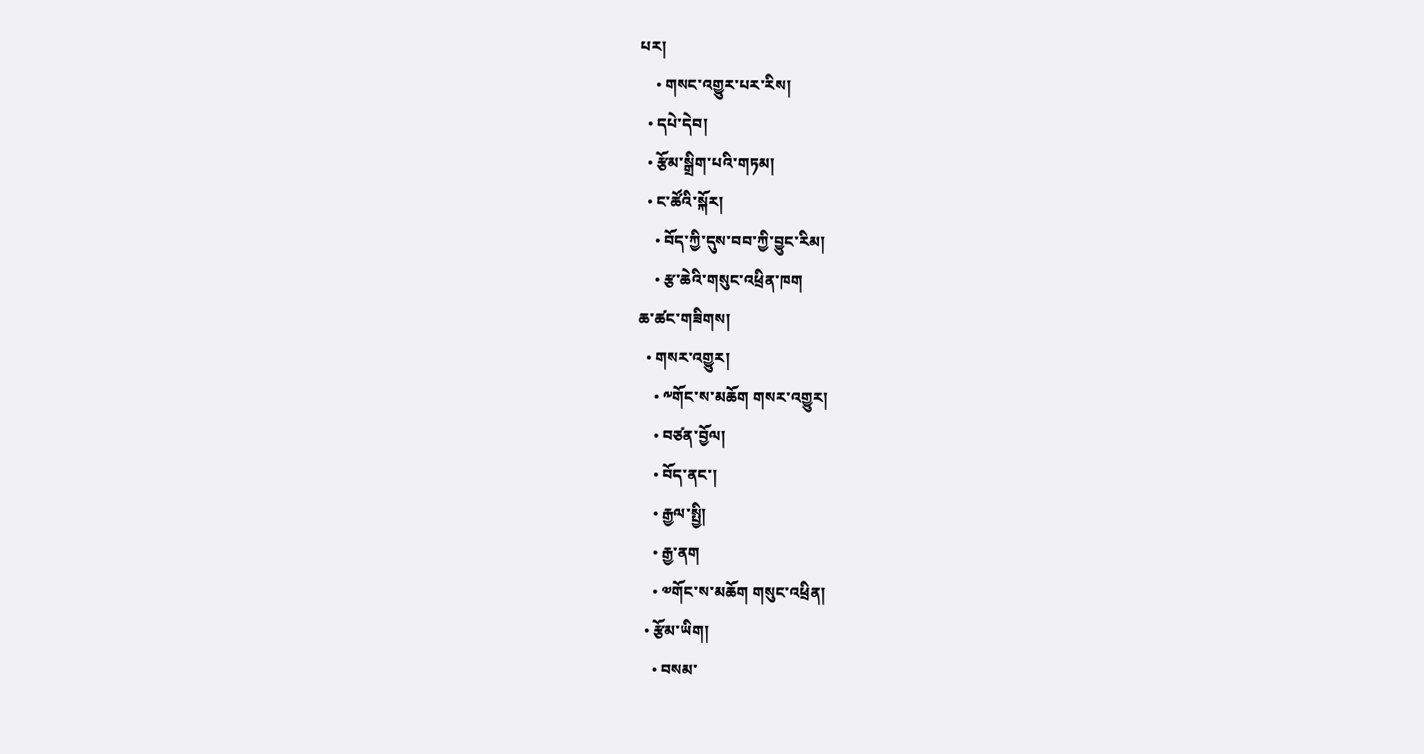པར།
    • གསང་འགྱུར་པར་རིས།
  • དཔེ་དེབ།
  • རྩོམ་སྒྲིག་པའི་གཏམ།
  • ང་ཚོའི་སྐོར།
    • བོད་ཀྱི་དུས་བབ་ཀྱི་བྱུང་རིམ།
    • རྩ་ཆེའི་གསུང་འཕྲིན་ཁག
ཆ་ཚང་གཟིགས།
  • གསར་འགྱུར།
    • ༸གོང་ས་མཆོག གསར་འགྱུར།
    • བཙན་བྱོལ།
    • བོད་ནང་།
    • རྒྱལ་སྤྱི།
    • རྒྱ་ནག
    • ༧གོང་ས་མཆོག གསུང་འཕྲིན།
  • རྩོམ་ཡིག།
    • བསམ་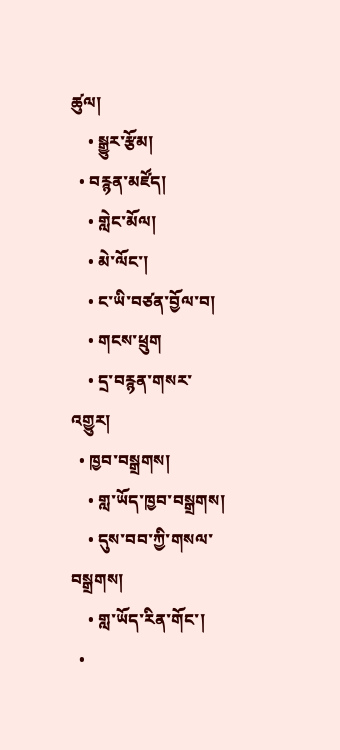ཚུལ།
    • སྒྱུར་རྩོམ།
  • བརྙན་མཛོད།
    • གླེང་མོལ།
    • མེ་ལོང་།
    • ང་ཡི་བཙན་བྱོལ་བ།
    • གངས་ཕྲུག
    • དྲ་བརྙན་གསར་འགྱུར།
  • ཁྱབ་བསྒྲགས།
    • གླ་ཡོད་ཁྱབ་བསྒྲགས།
    • དུས་བབ་ཀྱི་གསལ་བསྒྲགས།
    • གླ་ཡོད་རིན་གོང་།
  •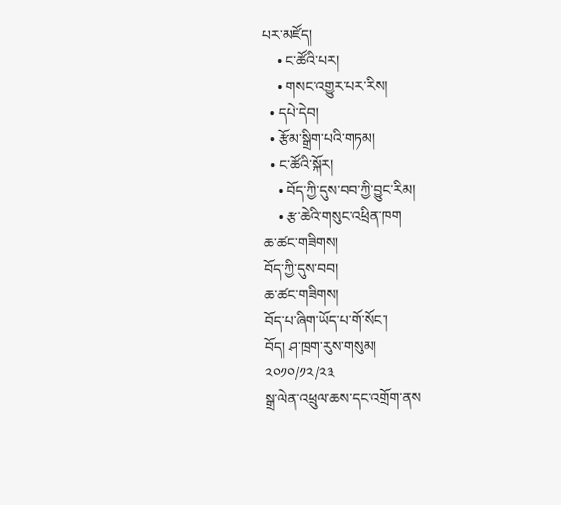པར་མཛོད།
    • ང་ཚོའི་པར།
    • གསང་འགྱུར་པར་རིས།
  • དཔེ་དེབ།
  • རྩོམ་སྒྲིག་པའི་གཏམ།
  • ང་ཚོའི་སྐོར།
    • བོད་ཀྱི་དུས་བབ་ཀྱི་བྱུང་རིམ།
    • རྩ་ཆེའི་གསུང་འཕྲིན་ཁག
ཆ་ཚང་གཟིགས།
བོད་ཀྱི་དུས་བབ།
ཆ་ཚང་གཟིགས།
བོད་པ་ཞིག་ཡོད་པ་གོ་སོང་།
བོད། ཤ་ཁྲག་རུས་གསུམ།
༢༠༡༠/༡༢/༢༣
སྒྲ་ལེན་འཕྲུལ་ཆས་དང་འགྲོག་ནས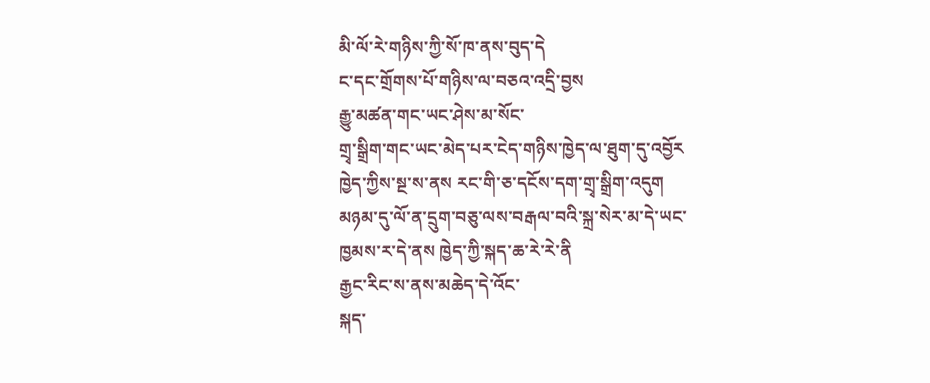མི་ལོ་རེ་གཉིས་ཀྱི་སོ་ཁ་ནས་བུད་དེ
ང་དང་གྲོགས་པོ་གཉིས་ལ་བཅའ་འདྲི་བྱས
རྒྱུ་མཚན་གང་ཡང་ཤེས་མ་སོང་
གྲྭ་སྒྲིག་གང་ཡང་མེད་པར་ངེད་གཉིས་ཁྱེད་ལ་ཐུག་དུ་འབྱོར
ཁྱེད་ཀྱིས་སྔ་ས་ནས རང་གི་ཅ་དངོས་དག་གྲྭ་སྒྲིག་འདུག
མཉམ་དུ་ལོ་ན་དྲུག་བཅུ་ལས་བརྒལ་བའི་སྐྲ་སེར་མ་དེ་ཡང་
ཁྱམས་ར་དེ་ནས ཁྱེད་ཀྱི་སྐད་ཆ་རེ་རེ་ནི
རྒྱང་རིང་ས་ནས་མཆེད་དེ་འོང་
སྐད་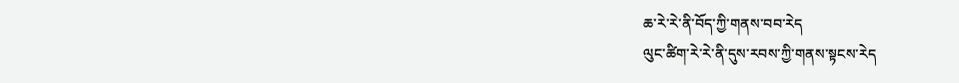ཆ་རེ་རེ་ནི་བོད་ཀྱི་གནས་བབ་རེད
ལུང་ཚིག་རེ་རེ་ནི་དུས་རབས་ཀྱི་གནས་སྟངས་རེད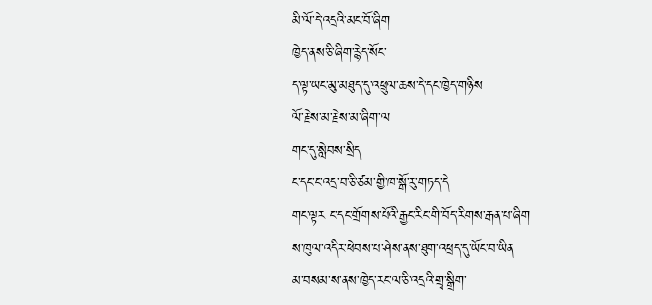མི་ལོ་དེ་འདྲའི་མང་བོ་ཞིག
ཁྱེད་ནས་ཅི་ཞིག་རྙེད་སོང་
ད་ལྟ་ཡང་མུ་མཐུད་དུ་འཕྲུལ་ཆས་དེ་དང་ཁྱེད་གཉིས
ལོ་རྗེས་མ་རྗེས་མ་ཞིག་ལ
གང་དུ་སླེབས་སྲིད
ང་དང་ང་འདྲ་བ་ཅི་ཙམ་གྱི་ཁ་སྒོ་རུ་གཏད་དེ
གང་ལྟར ང་དང་གྲོགས་པོའི་རྒྱང་རིང་གི་བོད་རིགས་རྒན་པ་ཞིག
ས་ཁུལ་འདིར་ཕེབས་པ་ཤེས་ནས་ཐུག་འཕྲད་དུ་ཡོང་བ་ཡིན
མ་བསམ་ས་ནས་ཁྱེད་རང་ལ་ཅི་འདྲའི་གྲྭ་སྒྲིག་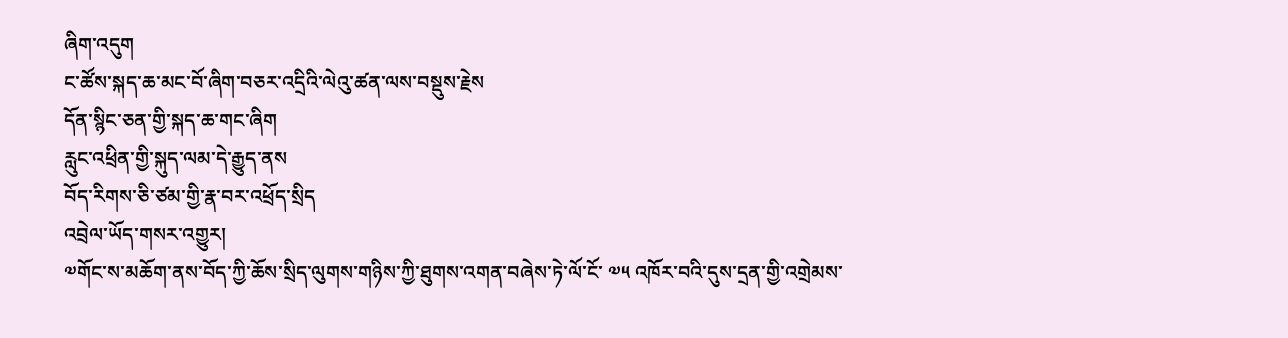ཞིག་འདུག
ང་ཚོས་སྐད་ཆ་མང་བོ་ཞིག་བཅར་འདྲིའི་ལེའུ་ཚན་ལས་བསྡུས་རྗེས
དོན་སྙིང་ཅན་གྱི་སྐད་ཆ་གང་ཞིག
རླུང་འཕྲིན་གྱི་སྐུད་ལམ་དེ་རྒྱུད་ནས
བོད་རིགས་ཅི་ཙམ་གྱི་རྣ་བར་འཕྲོད་སྲིད
འབྲེལ་ཡོད་གསར་འགྱུར།
༧གོང་ས་མཆོག་ནས་བོད་ཀྱི་ཆོས་སྲིད་ལུགས་གཉིས་ཀྱི་ཐུགས་འགན་བཞེས་ཏེ་ལོ་ངོ་ ༧༥ འཁོར་བའི་དུས་དྲན་གྱི་འགྲེམས་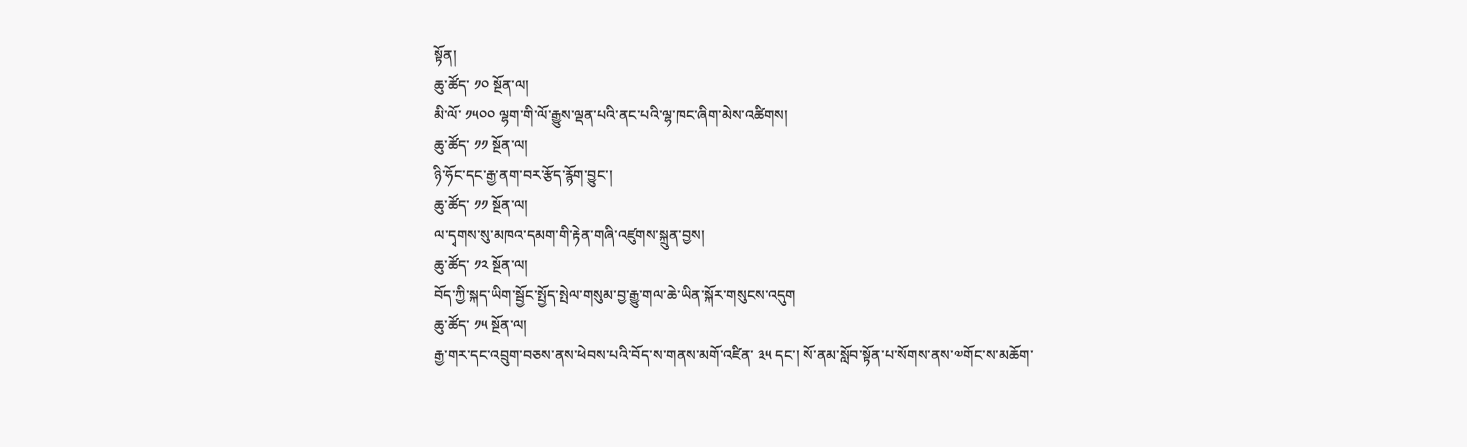སྟོན།
ཆུ་ཚོད་ ༡༠ སྔོན་ལ།
མི་ལོ་ ༡༥༠༠ ལྷག་གི་ལོ་རྒྱུས་ལྡན་པའི་ནང་པའི་ལྷ་ཁང་ཞིག་མེས་འཚིགས།
ཆུ་ཚོད་ ༡༡ སྔོན་ལ།
ཉི་ཧོང་དང་རྒྱ་ནག་བར་རྩོད་རྙོག་བྱུང་།
ཆུ་ཚོད་ ༡༡ སྔོན་ལ།
ལ་དྭགས་སུ་མཁའ་དམག་གི་རྟེན་གཞི་འཛུགས་སྐྲུན་བྱས།
ཆུ་ཚོད་ ༡༢ སྔོན་ལ།
བོད་ཀྱི་སྐད་ཡིག་སྦྱོང་སྤྱོད་སྤེལ་གསུམ་བྱ་རྒྱུ་གལ་ཆེ་ཡིན་སྐོར་གསུངས་འདུག
ཆུ་ཚོད་ ༡༥ སྔོན་ལ།
རྒྱ་གར་དང་འབྲུག་བཅས་ནས་ཕེབས་པའི་བོད་ས་གནས་མགོ་འཛིན་ ༣༥ དང་། སོ་ནམ་སློབ་སྟོན་པ་སོགས་ནས་༧གོང་ས་མཆོག་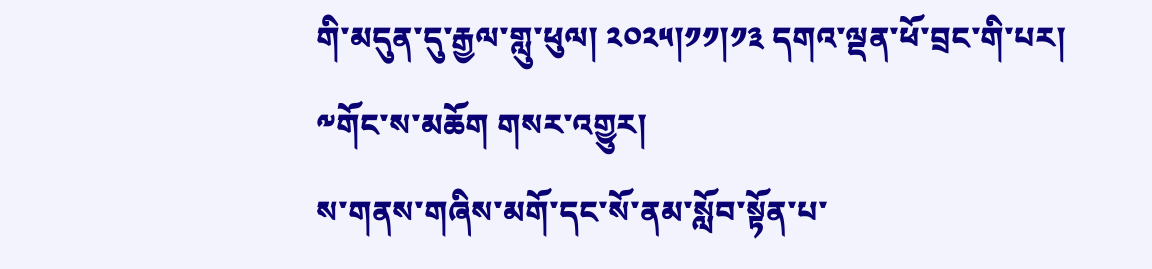གི་མདུན་དུ་རྒྱལ་གླུ་ཕུལ། ༢༠༢༥།༡༡།༡༣ དགའ་ལྡན་ཕོ་བྲང་གི་པར།
༸གོང་ས་མཆོག གསར་འགྱུར།
ས་གནས་གཞིས་མགོ་དང་སོ་ནམ་སློབ་སྟོན་པ་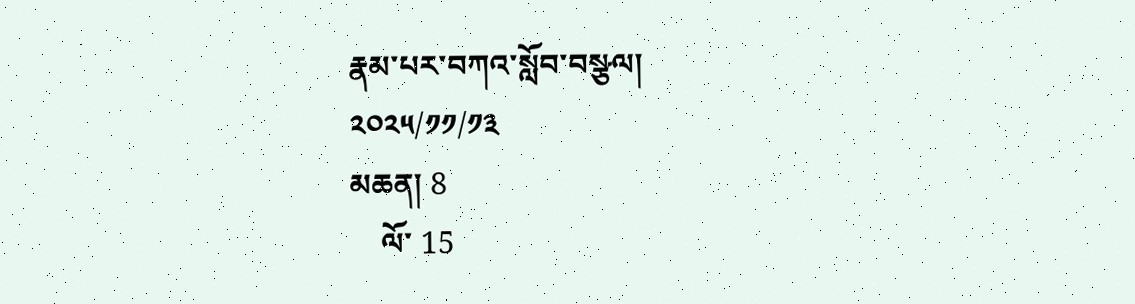རྣམ་པར་བཀའ་སློབ་བསྩལ།
༢༠༢༥/༡༡/༡༣
མཆན། 8
    ལོ་ 15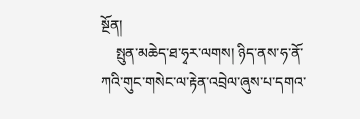སྔོན།
    སྤུན་མཆེད་ཐ་ཧྭར་ལགས། ཉིད་ནས་ཧ་ནོ་ཀའི་གུང་གསེང་ལ་རྟེན་འབྲེལ་ཞུས་པ་དགའ་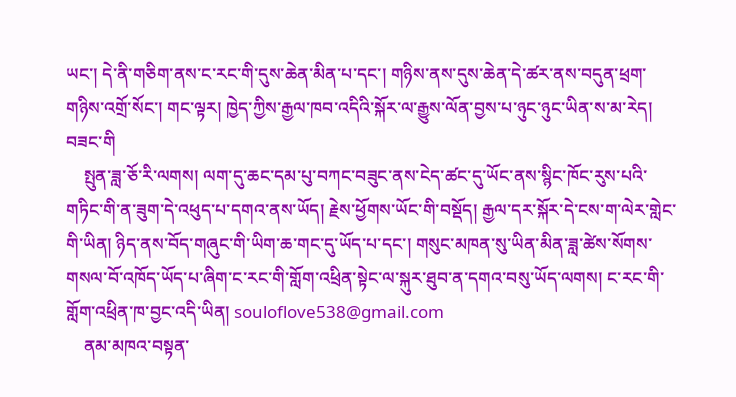ཡང་། དེ་ནི་གཅིག་ནས་ང་རང་གི་དུས་ཆེན་མིན་པ་དང་། གཉིས་ནས་དུས་ཆེན་དེ་ཚར་ནས་བདུན་ཕྲག་གཉིས་འགྲོ་སོང་། གང་ལྟར། ཁྱེད་ཀྱིས་རྒྱལ་ཁབ་འདིའི་སྐོར་ལ་རྒྱུས་ལོན་བྱས་པ་ཉུང་ཉུང་ཡིན་ས་མ་རེད། བཟང་གི
    སྤུན་ཟླ་ཅོ་རི་ལགས། ལག་དུ་ཆང་དམ་པུ་བཀང་བཟུང་ནས་ངེད་ཚང་དུ་ཡོང་ནས་སྙིང་ཁོང་རུས་པའི་གཏིང་གི་ན་ཟུག་དེ་འཕུད་པ་དགའ་ནས་ཡོད། རྗེས་ཕྱོགས་ཡོང་གི་བསྡོད། རྒྱལ་དར་སྐོར་དེ་ངས་ག་ལེར་གླེང་གི་ཡིན། ཉིད་ནས་བོད་གཞུང་གི་ཡིག་ཆ་གང་དུ་ཡོད་པ་དང་། གསུང་མཁན་སུ་ཡིན་མིན་ཟླ་ཚེས་སོགས་གསལ་བོ་འཁོད་ཡོད་པ་ཞིག་ང་རང་གི་གློག་འཕྲིན་སྟེང་ལ་སྐུར་ཐུབ་ན་དགའ་བསུ་ཡོད་ལགས། ང་རང་གི་གློག་འཕྲིན་ཁ་བྱང་འདི་ཡིན། souloflove538@gmail.com
    ནམ་མཁའ་བསྟན་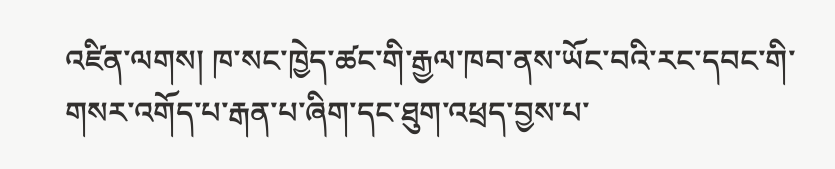འཛིན་ལགས། ཁ་སང་ཁྱེད་ཚང་གི་རྒྱལ་ཁབ་ནས་ཡོང་བའི་རང་དབང་གི་གསར་འགོད་པ་རྒན་པ་ཞིག་དང་ཐུག་འཕྲད་བྱས་པ་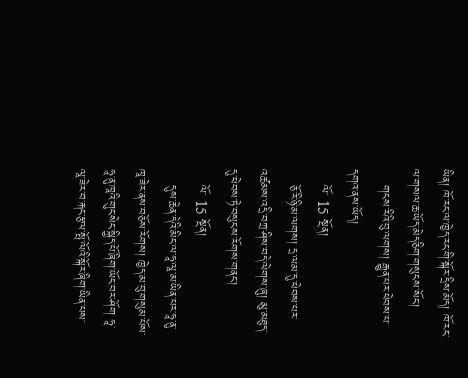ཡིན། ཁོ་རང་ལ་ཁྱེད་རང་གི་སྐོར་དྲིས་མོད། ཁོ་རང་ལ་གསལ་ཆ་ཡོད་མེད་ཅིག་གསུངས་སོང་།
    གངས་རིའི་བུ་ལགས། རྒྱུན་པར་ཕེབས་པ་དགའ་ནས་ཡོད།
    ལོ་ 15 སྔོན།
    ཅོ་རི་ཉི་མ་ལགས། དྲ་ལམ་དུ་ཕེབས་པར་འཚམས་འདྲི་བཀྲ་ཤིས་བདེ་ལེགས་ཞུ། མུ་མཐུད་དུ་ཕེབས་ཏེ་བསུངས་རོགས་གནང་།
    ལོ་ 15 སྔོན།
    དུས་ཆེན་དེའི་མིང་ལ་ཧཱ་ལཱ་མ་ཡིན་པར་ཧཱ་ནུ་ཁཱ་ཟེར་ནས་བཅོས་རོགས། ཁྱེད་མ་བུ་གསུམ་པོས་ཧཱ་ནུ་ཁཱའི་གུང་སེང་སྐྱིད་པོ་ཞིག་ཡོང་བར་ཤོག ཧཱ་ལཱ་ཟེར་བ་རྐང་རྩལ་སྤོ་ལོའི་སྐོར་ཞིག་ཡིན་པས་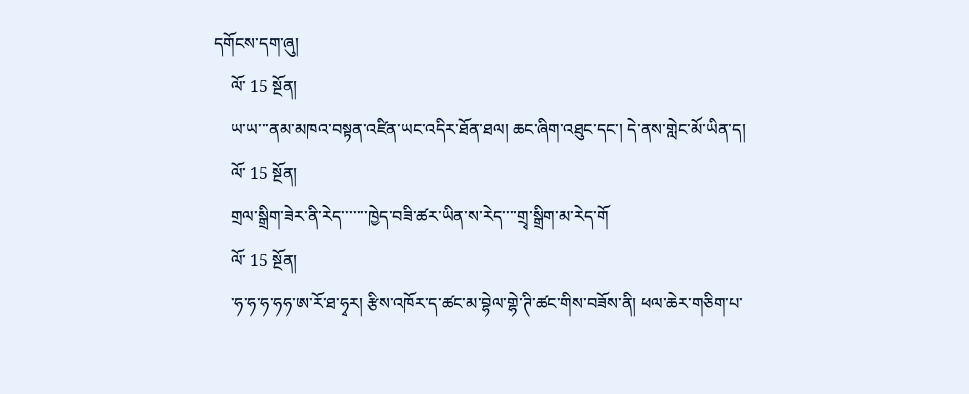དགོངས་དག་ཞུ།
    ལོ་ 15 སྔོན།
    ཡ་ཡ་་་ནམ་མཁའ་བསྟན་འཛིན་ཡང་འདིར་ཐོན་ཐལ། ཆང་ཞིག་འཐུང་དང་། དེ་ནས་གླེང་མོ་ཡིན་ད།
    ལོ་ 15 སྔོན།
    གྲལ་སྒྲིག་ཟེར་ནི་རེད་་་་་་་ཁྱེད་བཟི་ཚར་ཡིན་ས་རེད་་་་གྲྭ་སྒྲིག་མ་རེད་གོ
    ལོ་ 15 སྔོན།
    ་ཧ་ཧ་ཧ་ཧཧ་ཨ་རོ་ཐ་ཧྭར། རྩིས་འཁོར་ད་ཚང་མ་བྷེལ་གྷེ་ཊི་ཚང་གིས་བཟོས་ནི། ཕལ་ཆེར་གཅིག་པ་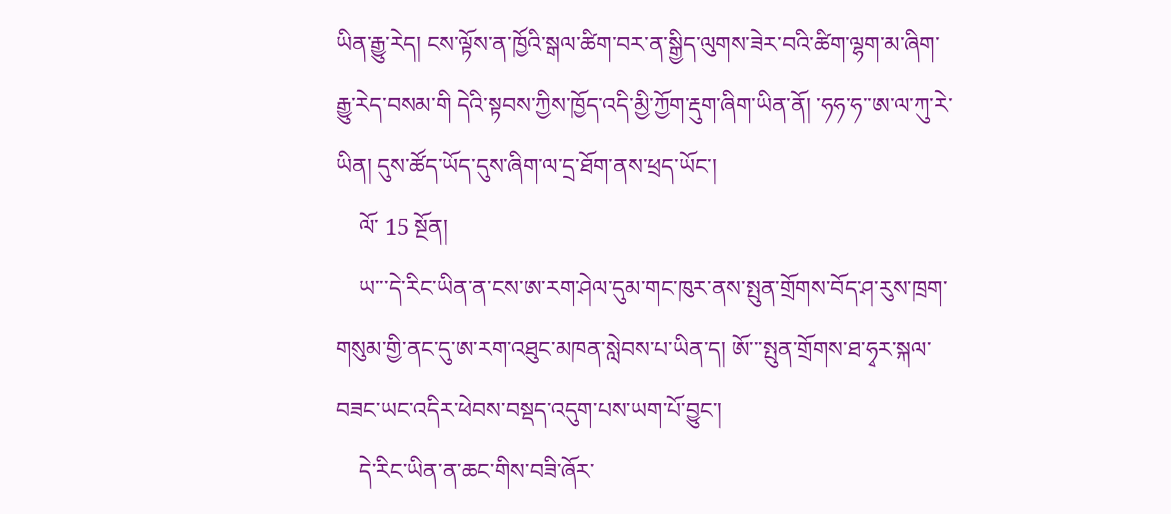ཡིན་རྒྱུ་རེད། ངས་ལྟོས་ན་ཁྱོའི་སྒལ་ཚིག་བར་ན་སྒྱིད་ལུགས་ཟེར་བའི་ཚིག་ལྷག་མ་ཞིག་རྒྱུ་རེད་བསམ་གི དེའི་སྟབས་ཀྱིས་ཁྱོད་འདི་མྱི་ཀྱོག་རྡུག་ཞིག་ཡིན་ནོ། ་ཧཧ་ཧ་་ཨ་ལ་ཀུ་རེ་ཡིན། དུས་ཚོད་ཡོད་དུས་ཞིག་ལ་དྲ་ཐོག་ནས་ཕྲད་ཡོང་།
    ལོ་ 15 སྔོན།
    ཡ་་་དེ་རིང་ཡིན་ན་ངས་ཨ་རག་ཤེལ་དུམ་གང་ཁུར་ནས་སྤུན་གྲོགས་བོད་ཤ་རུས་ཁྲག་གསུམ་གྱི་ནང་དུ་ཨ་རག་འཐུང་མཁན་སླེབས་པ་ཡིན་ད། ཨོ་་་སྤུན་གྲོགས་ཐ་ཧྭར་སྐལ་བཟང་ཡང་འདིར་ཕེབས་བསྡད་འདུག་པས་ཡག་པོ་བྱུང་།
    དེ་རིང་ཡིན་ན་ཆང་གིས་བཟི་ཞོར་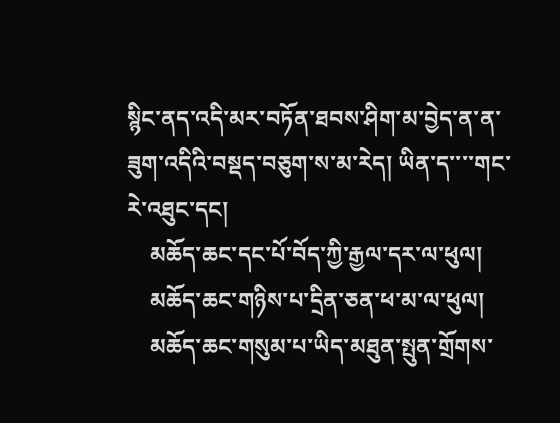སྙིང་ནད་འདི་མར་བཏོན་ཐབས་ཤིག་མ་བྱེད་ན་ན་ཟུག་འདིའི་བསྡད་བཅུག་ས་མ་རེད། ཡིན་ད་་་་གང་རེ་འཐུང་དང།
    མཆོད་ཆང་དང་པོ་བོད་ཀྱི་རྒྱལ་དར་ལ་ཕུལ།
    མཆོད་ཆང་གཉིས་པ་དྲིན་ཅན་ཕ་མ་ལ་ཕུལ།
    མཆོད་ཆང་གསུམ་པ་ཡིད་མཐུན་སྤུན་གྲོགས་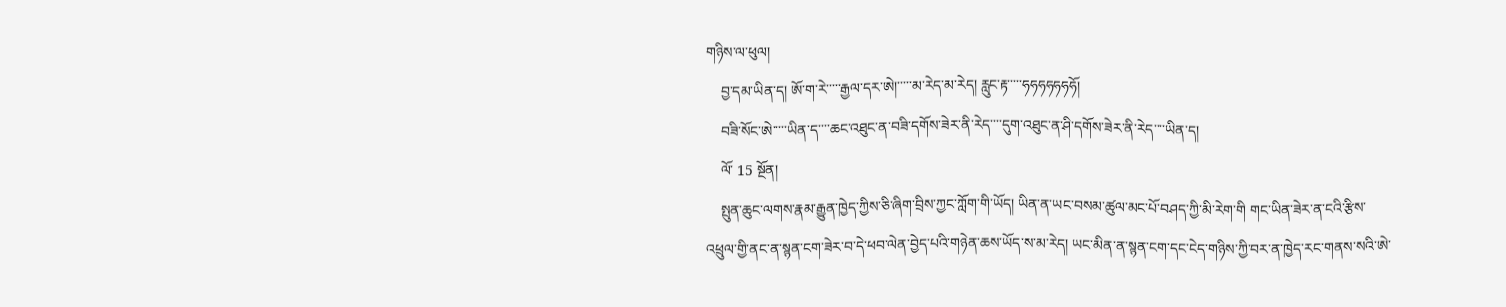གཉིས་ལ་ཕུལ།
    བྱ་དམ་ཡིན་ད། ཨོ་ག་རེ་་་་་རྒྱལ་དར་ཨེ།་་་་་མ་རེད་མ་རེད། རླུང་རྟ་་་་་ཧཧཧཧཧཧཧོ།
    བཟི་སོང་ཨེ་་་་་ཡིན་ད་་་་ཆང་འཐུང་ན་བཟི་དགོས་ཟེར་ནི་རེད་་་་དུག་འཐུང་ན་ཤི་དགོས་ཟེར་ནི་རེད་་་་ཡིན་ད།
    ལོ་ 15 སྔོན།
    སྤུན་ཆུང་ལགས་རྣམ་རྒྱུན་ཁྱེད་ཀྱིས་ཅི་ཞིག་བྲིས་ཀྱང་ཀློག་གི་ཡོད། ཡིན་ན་ཡང་བསམ་ཚུལ་མང་པོ་བཤད་ཀྱི་མི་རེག་གི གང་ཡིན་ཟེར་ན་ངའི་རྩིས་འཕྲུལ་གྱི་ནང་ན་སྙན་ངག་ཟེར་བ་དེ་ཕབ་ལེན་བྱེད་པའི་གཉེན་ཆས་ཡོད་ས་མ་རེད། ཡང་མིན་ན་སྙན་ངག་དང་ངེད་གཉིས་ཀྱི་བར་ན་ཁྱེད་རང་གནས་སའི་ཨེ་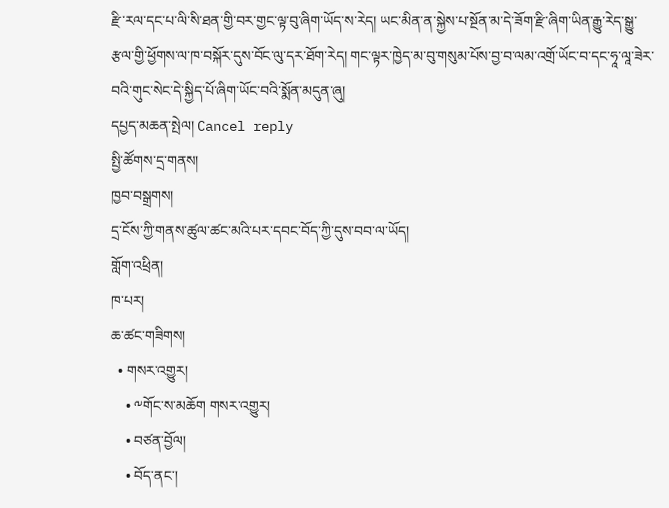རྫི་རལ་དང་པ་ལི་སི་ཐན་གྱི་བར་གྱང་ལྟ་བུ་ཞིག་ཡོད་ས་རེད། ཡང་མིན་ན་སྐྱེས་པ་སྔོན་མ་དེ་ཟོག་རྫི་ཞིག་ཡིན་རྒྱུ་རེད་སྒྱུ་རྩལ་གྱི་ཕྱོགས་ལ་ཁ་བསྐོར་དུས་བོང་ལུ་དར་ཐོག་རེད། གང་ལྟར་ཁྱེད་མ་བུ་གསུམ་པོས་བྱ་བ་ལམ་འགྲོ་ཡོང་བ་དང་ཧཱ་ལཱ་ཟེར་བའི་གུང་སེང་དེ་སྐྱིད་པོ་ཞིག་ཡོང་བའི་སྨོན་མདུན་ཞུ།
དཔྱད་མཆན་སྤེལ། Cancel reply
སྤྱི་ཚོགས་དྲ་གནས།
ཁྱབ་བསྒྲགས།
དྲ་ངོས་ཀྱི་གནས་ཚུལ་ཚང་མའི་པར་དབང་བོད་ཀྱི་དུས་བབ་ལ་ཡོད།
གློག་འཕྲིན།
ཁ་པར།
ཆ་ཚང་གཟིགས།
  • གསར་འགྱུར།
    • ༸གོང་ས་མཆོག གསར་འགྱུར།
    • བཙན་བྱོལ།
    • བོད་ནང་།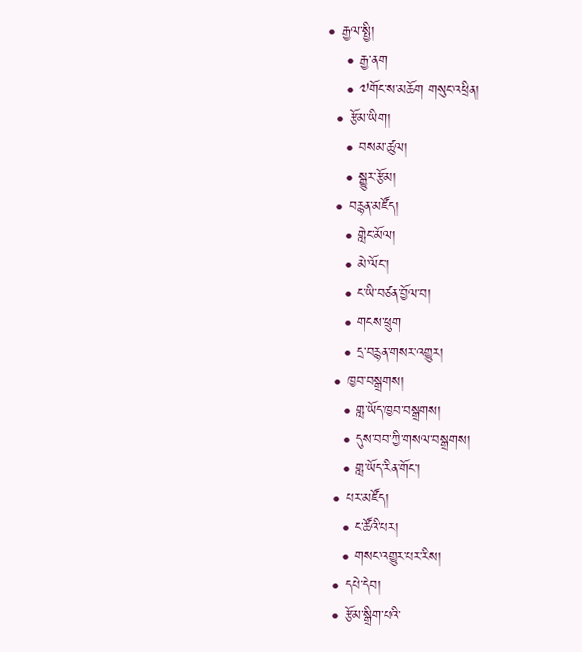• རྒྱལ་སྤྱི།
    • རྒྱ་ནག
    • ༧གོང་ས་མཆོག གསུང་འཕྲིན།
  • རྩོམ་ཡིག།
    • བསམ་ཚུལ།
    • སྒྱུར་རྩོམ།
  • བརྙན་མཛོད།
    • གླེང་མོལ།
    • མེ་ལོང་།
    • ང་ཡི་བཙན་བྱོལ་བ།
    • གངས་ཕྲུག
    • དྲ་བརྙན་གསར་འགྱུར།
  • ཁྱབ་བསྒྲགས།
    • གླ་ཡོད་ཁྱབ་བསྒྲགས།
    • དུས་བབ་ཀྱི་གསལ་བསྒྲགས།
    • གླ་ཡོད་རིན་གོང་།
  • པར་མཛོད།
    • ང་ཚོའི་པར།
    • གསང་འགྱུར་པར་རིས།
  • དཔེ་དེབ།
  • རྩོམ་སྒྲིག་པའི་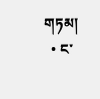གཏམ།
  • ང་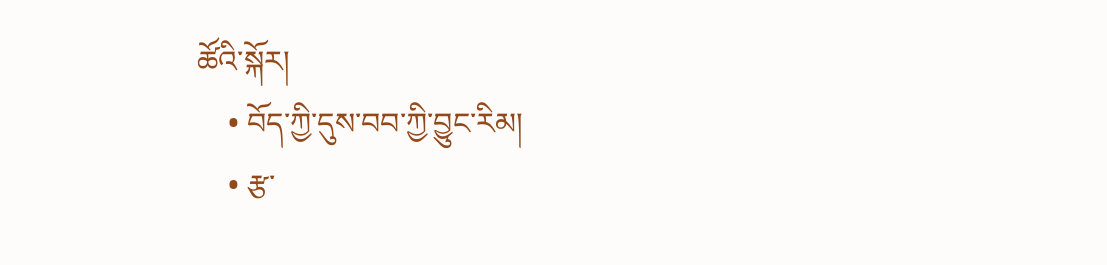ཚོའི་སྐོར།
    • བོད་ཀྱི་དུས་བབ་ཀྱི་བྱུང་རིམ།
    • རྩ་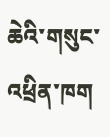ཆེའི་གསུང་འཕྲིན་ཁག